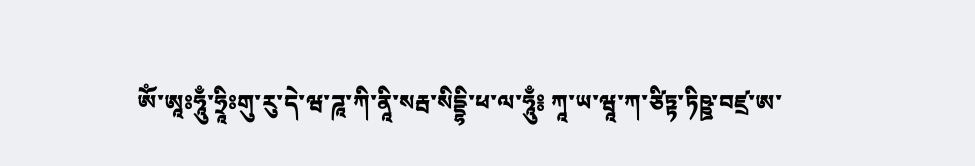ཨོཾ་ཨཱཿཧཱུྃ་ཧྲཱིཿགུ་རུ་དེ་ཝ་ཌཱ་ཀི་ནཱི་སརྦ་སིདྡྷི་ཕ་ལ་ཧཱུྃ༔ ཀཱ་ཡ་ཝཱ་ཀ་ཙིཏྟ་ཏིཥྛ་བཛྲ་ཨ་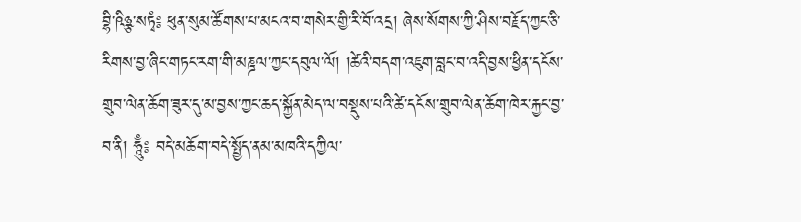བྷི་ཥིཉྩ་སཏྭཾ༔ ཕུན་སུམ་ཚོགས་པ་མངའ་བ་གསེར་གྱི་རི་བོ་འདྲ། ཞེས་སོགས་ཀྱི་ཤིས་བརྗོད་ཀྱང་ཅི་རིགས་བྱ་ཞིང་གཏང་རག་གི་མཎྜལ་ཀྱང་དབུལ་ལོ། །ཚེའི་བདག་འཇུག་བླང་བ་འདི་བྱས་ཕྱིན་དངོས་གྲུབ་ལེན་ཆོག་ཟུར་དུ་མ་བྱས་ཀྱང་ཆད་སྐྱོན་མེད་ལ་བསྡུས་པའི་ཚེ་དངོས་གྲུབ་ལེན་ཆོག་ཁེར་རྐྱང་བྱ་བ་ནི། ཧཱུྃ༔ བདེ་མཆོག་བདེ་སྤྱོད་ནམ་མཁའི་དཀྱིལ་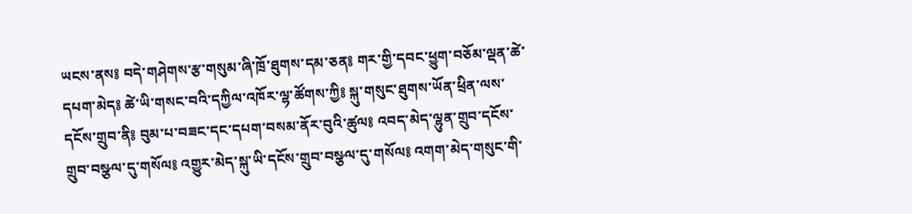ཡངས་ནས༔ བདེ་གཤེགས་རྩ་གསུམ་ཞི་ཁྲོ་ཐུགས་དམ་ཅན༔ གར་གྱི་དབང་ཕྱུག་བཅོམ་ལྡན་ཚེ་དཔག་མེད༔ ཚེ་ཡི་གསང་བའི་དཀྱིལ་འཁོར་ལྷ་ཚོགས་ཀྱི༔ སྐུ་གསུང་ཐུགས་ཡོན་ཕྲིན་ལས་དངོས་གྲུབ་ནི༔ བུམ་པ་བཟང་དང་དཔག་བསམ་ནོར་བུའི་ཚུལ༔ འབད་མེད་ལྷུན་གྲུབ་དངོས་གྲུབ་བསྩལ་དུ་གསོལ༔ འགྱུར་མེད་སྐུ་ཡི་དངོས་གྲུབ་བསྩལ་དུ་གསོལ༔ འགག་མེད་གསུང་གི་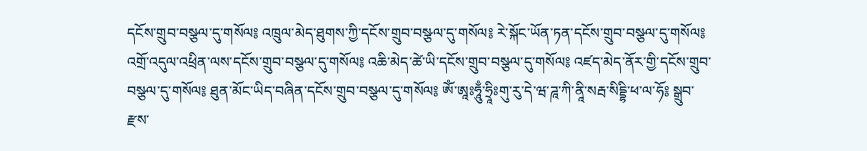དངོས་གྲུབ་བསྩལ་དུ་གསོལ༔ འཁྲུལ་མེད་ཐུགས་ཀྱི་དངོས་གྲུབ་བསྩལ་དུ་གསོལ༔ རེ་སྐོང་ཡོན་ཏན་དངོས་གྲུབ་བསྩལ་དུ་གསོལ༔ འགྲོ་འདུལ་འཕྲིན་ལས་དངོས་གྲུབ་བསྩལ་དུ་གསོལ༔ འཆི་མེད་ཚེ་ཡི་དངོས་གྲུབ་བསྩལ་དུ་གསོལ༔ འཛད་མེད་ནོར་གྱི་དངོས་གྲུབ་བསྩལ་དུ་གསོལ༔ ཐུན་མོང་ཡིད་བཞིན་དངོས་གྲུབ་བསྩལ་དུ་གསོལ༔ ཨོཾ་ཨཱཿཧཱུྃ་ཧྲཱིཿགུ་རུ་དེ་ཝ་ཌཱ་ཀི་ནཱི་སརྦ་སིདྡྷི་ཕ་ལ་ཧོ༔ སྒྲུབ་རྫས་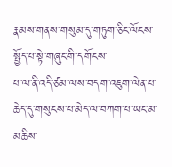རྣམས་གནས་གསུམ་དུ་གཏུག་ཅིང་ལོངས་སྤྱོད་པ་སྟེ་གཞུང་གི་དགོངས་
པ་ལ་ནི་འདི་ཙམ་ལས་བདག་འཇུག་ལེན་པ་ཆེད་དུ་གསུངས་པ་མེད་ལ་བཀག་པ་ཡང་མ་མཆིས་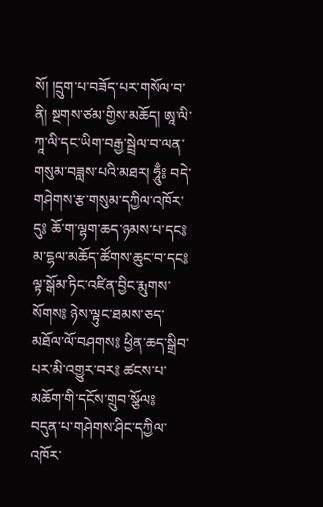སོ། །དྲུག་པ་བཟོད་པར་གསོལ་བ་ནི། སྔགས་ཙམ་གྱིས་མཆོད། ཨཱ་ལི་ཀཱ་ལི་དང་ཡིག་བརྒྱ་སྦྲེལ་བ་ལན་གསུམ་བཟླས་པའི་མཐར། ཧཱུྃ༔ བདེ་གཤེགས་རྩ་གསུམ་དཀྱིལ་འཁོར་དུ༔ ཆོ་ག་ལྷག་ཆད་ཉམས་པ་དང༔ མ་ངྷལ་མཆོད་ཚོགས་ཆུང་བ་དང༔ ལྟ་སྒོམ་ཏིང་འཛིན་བྱིང་རྨུགས་སོགས༔ ཉེས་ལྟུང་ཐམས་ཅད་མཐོལ་ལོ་བཤགས༔ ཕྱིན་ཆད་སྒྲིབ་པར་མི་འགྱུར་བར༔ ཚངས་པ་མཆོག་གི་དངོས་གྲུབ་སྩོལ༔ བདུན་པ་གཤེགས་ཤིང་དཀྱིལ་འཁོར་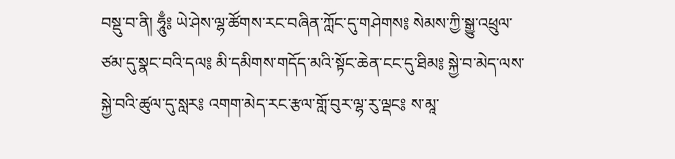བསྡུ་བ་ནི། ཧཱུྃ༔ ཡེ་ཤེས་ལྷ་ཚོགས་རང་བཞིན་ཀློང་དུ་གཤེགས༔ སེམས་ཀྱི་སྒྱུ་འཕྲུལ་ཙམ་དུ་སྣང་བའི་དལ༔ མི་དམིགས་གདོད་མའི་སྟོང་ཆེན་ངང་དུ་ཐིམ༔ སྐྱེ་བ་མེད་ལས་སྐྱེ་བའི་ཚུལ་དུ་སླར༔ འགག་མེད་རང་རྩལ་གློ་བུར་ལྷ་རུ་ལྡང༔ ས་མཱ་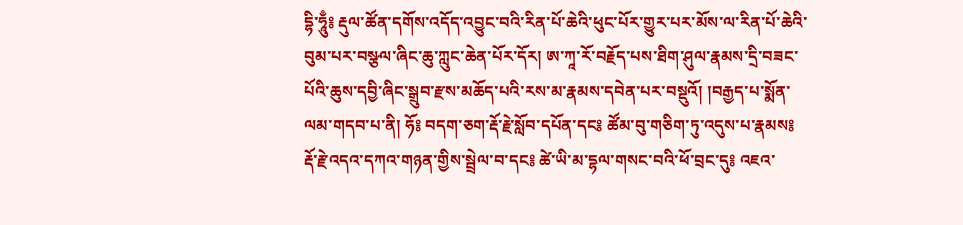དྷི་ཧཱུྃ༔ རྡུལ་ཚོན་དགོས་འདོད་འབྱུང་བའི་རིན་པོ་ཆེའི་ཕུང་པོར་གྱུར་པར་མོས་ལ་རིན་པོ་ཆེའི་བུམ་པར་བསྩལ་ཞིང་ཆུ་ཀླུང་ཆེན་པོར་དོར། ཨ་ཀཱ་རོ་བརྗོད་པས་ཐིག་ཤུལ་རྣམས་དྲི་བཟང་པོའི་ཆུས་དབྱི་ཞིང་སྒྲུབ་རྫས་མཆོད་པའི་རས་མ་རྣམས་དབེན་པར་བསྡུའོ། །བརྒྱད་པ་སྨོན་ལམ་གདབ་པ་ནི། ཧོ༔ བདག་ཅག་རྡོ་རྗེ་སློབ་དཔོན་དང༔ ཚོམ་བུ་གཅིག་ཏུ་འདུས་པ་རྣམས༔ རྡོ་རྗེ་འདའ་དཀའ་གཉན་གྱིས་སྦྲེལ་བ་དང༔ ཚེ་ཡི་མ་དྷལ་གསང་བའི་ཕོ་བྲང་དུ༔ འཇའ་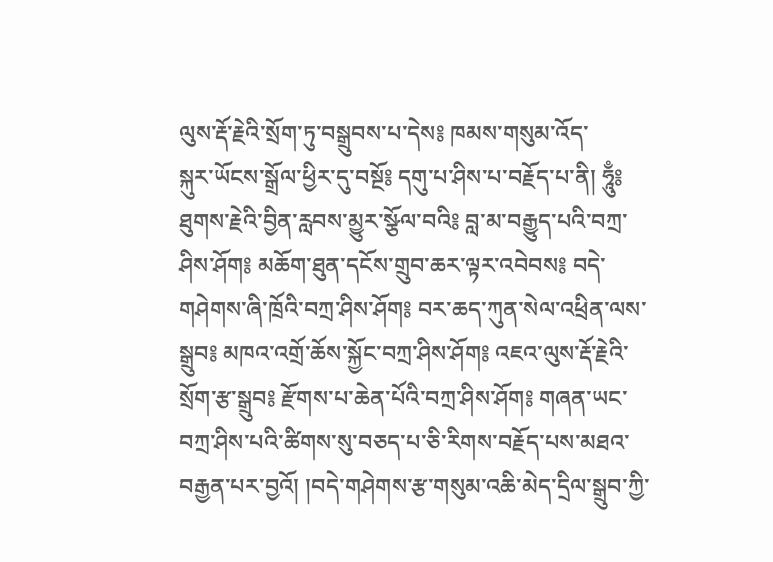ལུས་རྡོ་རྗེའི་སྲོག་ཏུ་བསྒྲུབས་པ་དེས༔ ཁམས་གསུམ་འོད་
སྐུར་ཡོངས་སྒྲོལ་ཕྱིར་དུ་བསྔོ༔ དགུ་པ་ཤིས་པ་བརྗོད་པ་ནི། ཧཱུྃ༔ ཐུགས་རྗེའི་བྱིན་རླབས་མྱུར་སྩོལ་བའི༔ བླ་མ་བརྒྱུད་པའི་བཀྲ་ཤིས་ཤོག༔ མཆོག་ཐུན་དངོས་གྲུབ་ཆར་ལྟར་འབེབས༔ བདེ་གཤེགས་ཞི་ཁྲོའི་བཀྲ་ཤིས་ཤོག༔ བར་ཆད་ཀུན་སེལ་འཕྲིན་ལས་སྒྲུབ༔ མཁའ་འགྲོ་ཆོས་སྐྱོང་བཀྲ་ཤིས་ཤོག༔ འཇའ་ལུས་རྡོ་རྗེའི་སྲོག་རྩ་སྒྲུབ༔ རྫོགས་པ་ཆེན་པོའི་བཀྲ་ཤིས་ཤོག༔ གཞན་ཡང་བཀྲ་ཤིས་པའི་ཚིགས་སུ་བཅད་པ་ཅི་རིགས་བརྗོད་པས་མཐའ་བརྒྱན་པར་བྱའོ། །བདེ་གཤེགས་རྩ་གསུམ་འཆི་མེད་དྲིལ་སྒྲུབ་ཀྱི་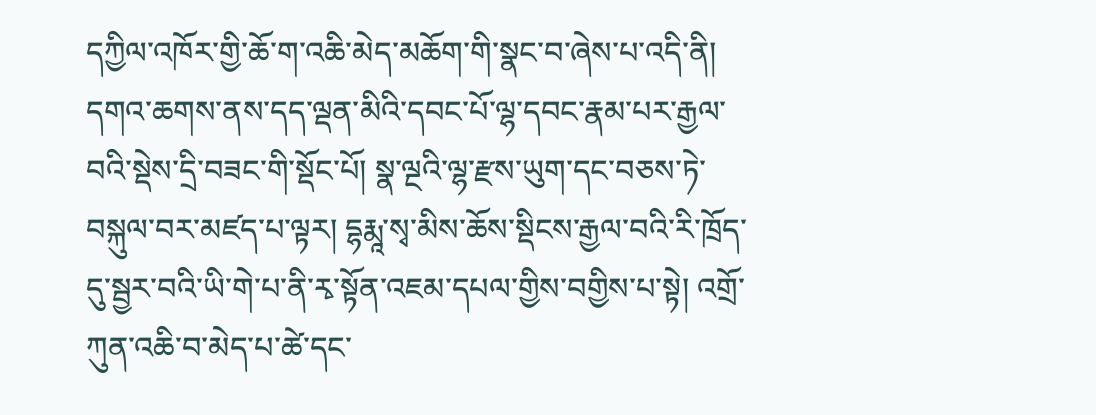དཀྱིལ་འཁོར་གྱི་ཆོ་ག་འཆི་མེད་མཆོག་གི་སྣང་བ་ཞེས་པ་འདི་ནི། དགའ་ཆགས་ནས་དད་ལྡན་མིའི་དབང་པོ་ལྷ་དབང་རྣམ་པར་རྒྱལ་བའི་སྡེས་དྲི་བཟང་གི་སྡོང་པོ། སྣ་ལྔའི་ལྷ་རྫས་ཡུག་དང་བཅས་ཏེ་བསྐུལ་བར་མཛད་པ་ལྟར། དྷརྨཱ་སྭ་མིས་ཆོས་སྡིངས་རྒྱལ་བའི་རི་ཁྲོད་དུ་སྦྱར་བའི་ཡི་གེ་པ་ནི་རྭ་སྟོན་འཇམ་དཔལ་གྱིས་བགྱིས་པ་སྟེ། འགྲོ་ཀུན་འཆི་བ་མེད་པ་ཚེ་དང་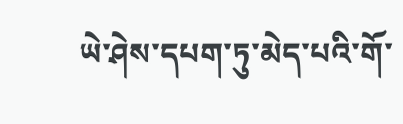ཡེ་ཤེས་དཔག་ཏུ་མེད་པའི་གོ་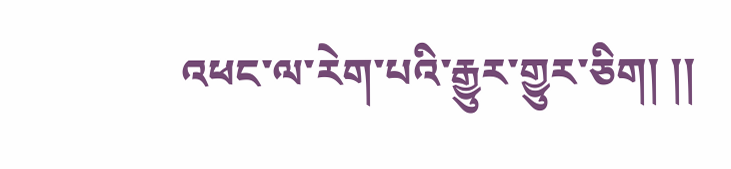འཕང་ལ་རེག་པའི་རྒྱུར་གྱུར་ཅིག། །།